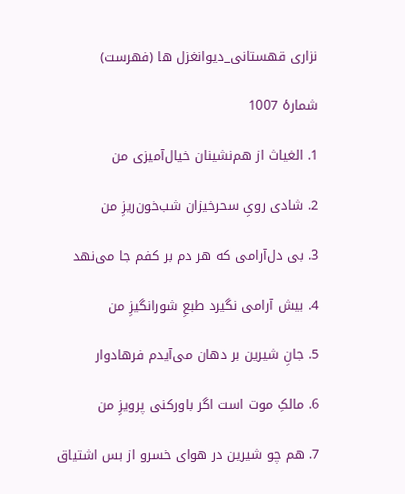نزاری قهستانی_دیوانغزل ها (فهرست)

شمارهٔ 1007

1. الغیاث از هم‌نشینان خیال‌آمیزی من

2. شادی رویِ سحرخیزان شب‌خون‌ریزِ من

3. بی‌ دل‌آرامی که هر دم بر کفم جا می‌نهد

4. بیش آرامی نگیرد طبعِ شورانگیزِ من

5. جان‌ِ شیرین بر دهان می‌آیدم فرهادوار

6. مالک‌ِ موت است اگر باورکنی پرویزِ من

7. هم چو شیرین در هوای خسرو از بس اشتیاق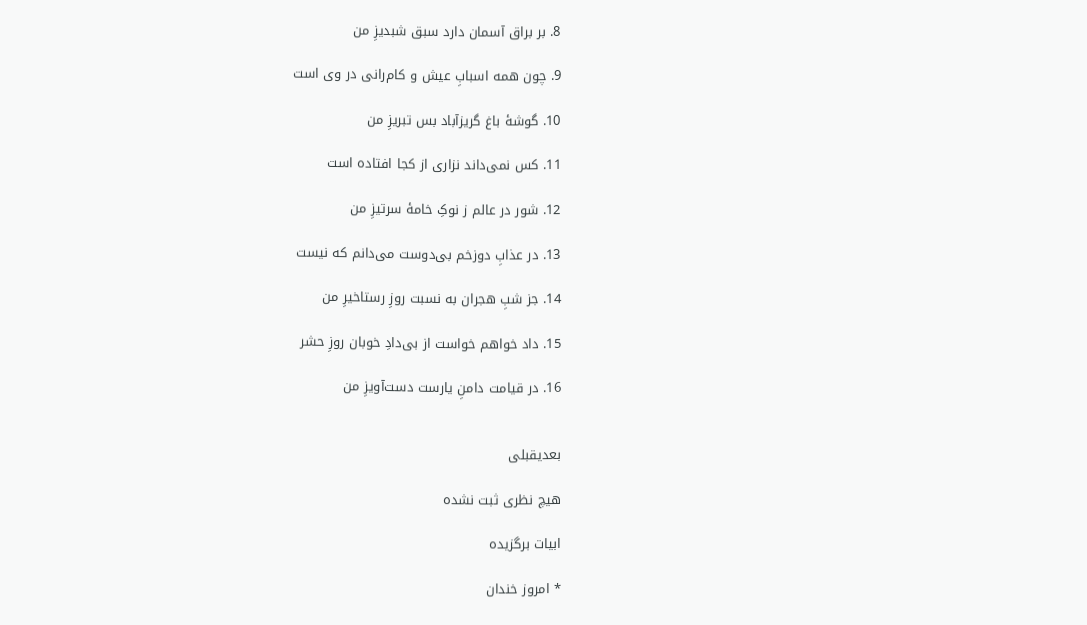8. بر براق آسمان دارد سبق شبدیزِ من

9. چون همه اسبابِ عیش و کام‌رانی در وی است

10. گوشۀ باغ گریزآباد بس تبریزِ من

11. کس نمی‌داند نزاری از کجا افتاده است

12. شور در عالم ز نوکِ خامۀ سرتیزِ من

13. در عذاب‌ِ دوزخم بی‌دوست می‌دانم که نیست

14. جز شبِ هجران به نسبت روزِ رستاخیرِ من

15. داد خواهم خواست از بی‌دادِ خوبان روزِ حشر

16. در قیامت دامنِ یارست دست‌آویزِ من


بعدیقبلی

هیچ نظری ثبت نشده

ابیات برگزیده

* امروز خندان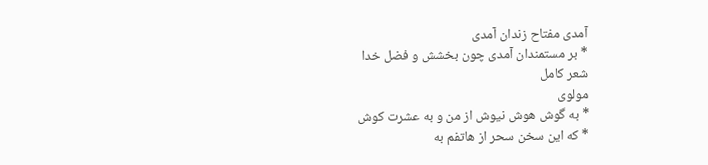آمدی مفتاح زندان آمدی
* بر مستمندان آمدی چون بخشش و فضل خدا
شعر کامل
مولوی
* به گوش هوش نیوش از من و به عشرت کوش
* که این سخن سحر از هاتفم به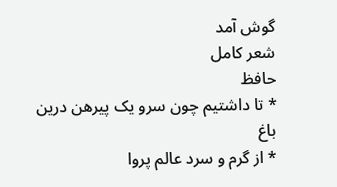گوش آمد
شعر کامل
حافظ
* تا داشتیم چون سرو یک پیرهن درین باغ
* از گرم و سرد عالم پروا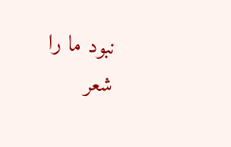نبود ما را
شعر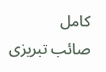کامل
صائب تبریزی